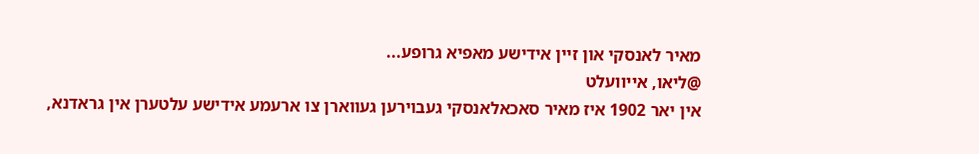מאיר לאנסקי און זיין אידישע מאפיא גרופע...
@ליאו, אייוועלט
אין יאר 1902 איז מאיר סאכאלאנסקי געבוירען געווארן צו ארעמע אידישע עלטערן אין גראדנא,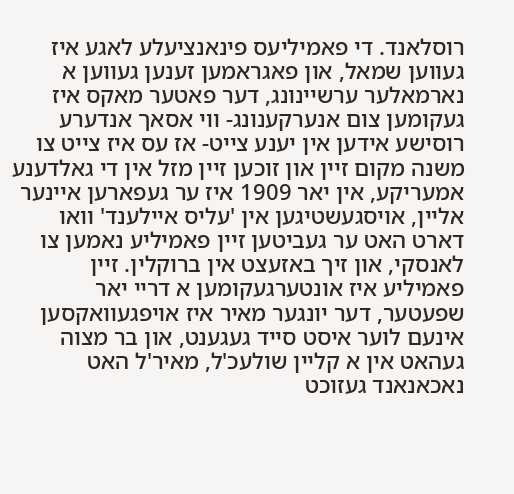רוסלאנד. די פאמיליעס פינאנציעלע לאגע איז געווען שמאל, און פאגראמען זענען געווען א נארמאלער ערשיינונג, דער פאטער מאקס איז געקומען צום אנערקענונג- ווי אסאך אנדערע רוסישע אידען אין יענע צייט- אז עס איז צייט צו משנה מקום זיין און זוכען זיין מזל אין די גאלדענע אמעריקע, אין יאר 1909 איז ער געפארען איינער אליין, אויסגעשטיגען אין 'עליס איילענד' וואו דארט האט ער געביטען זיין פאמיליע נאמען צו לאנסקי, און זיך באזעצט אין ברוקלין. זיין פאמיליע איז אונטערגעקומען א דריי יאר שפעטער, דער יונגער מאיר איז אויפגעוואקסען אינעם לוער איסט סייד געגענט, און בר מצוה געהאט אין א קליין שולעכ'ל, מאיר'ל האט נאכאנאנד געזוכט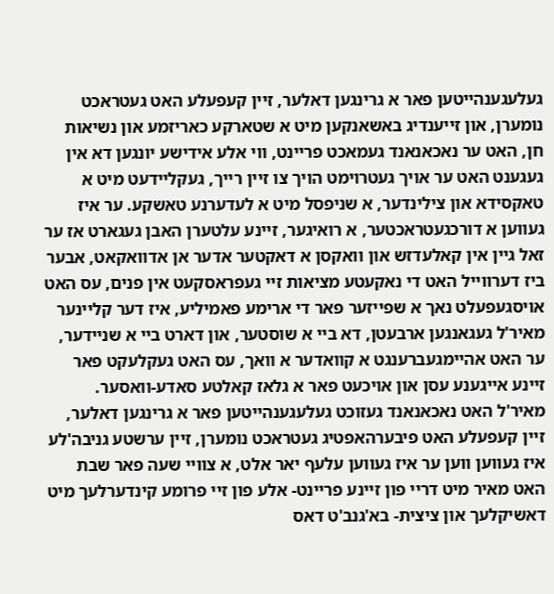געלעגענהייטען פאר א גרינגען דאלער, זיין קעפעלע האט געטראכט נומערן, און זייענדיג באשאנקען מיט א שטארקע כאריזמע און נשיאות חן, האט ער נאכאנאנד געמאכט פריינט, ווי אלע אידישע יונגען דא אין געגענט האט ער אויך געטרוימט הויך צו זיין רייך, געקליידעט מיט א טאקסידא און צילינדער, א שניפסל מיט א לעדערנע טאשקע. ער איז געווען א דורכגעטראכטער, א רואיגער, זיינע עלטערן האבן געגארט אז ער זאל גיין אין קאלעדזש און וואקסן א דאקטער אדער אן אדוואקאט, אבער ביז דערווייל האט די נאקעטע מציאות זיי געפראסקעט אין פנים, עס האט אויסגעפעלט נאך א שפייזער פאר די ארימע פאמיליע, איז דער קליינער מאיר'ל געגאנגען ארבעטן, דא ביי א שוסטער, און דארט ביי א שניידער, ער האט אהיימגעברענגט א קוואדער א וואך, עס האט געקלעקט פאר זיינע אייגענע עסן און אויכעט פאר א גלאז קאלטע סאדע-וואסער.
מאיר'ל האט נאכאנאנד געזוכט געלעגענהייטען פאר א גרינגען דאלער, זיין קעפעלע האט פיבערהאפטיג געטראכט נומערן, זיין ערשטע גניבה'לע איז געווען ווען ער איז געווען עלעף יאר אלט, א צוויי שעה פאר שבת האט מאיר מיט דריי פון זיינע פריינט- אלע פון זיי פרומע קינדערלעך מיט דאשיקלעך און ציצית- בא'גנב'ט דאס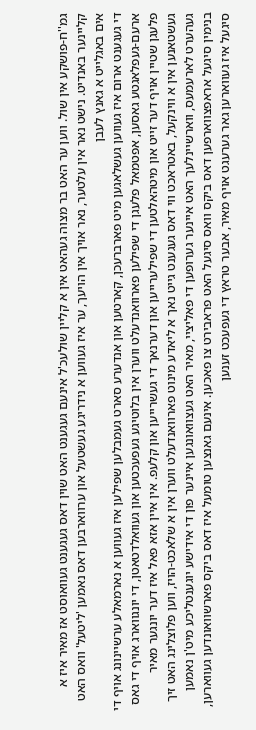גמ''ח-פושקע אין שול. ווען ער האט בר מצוה געהאט אין א קליין שולעכ'ל אינעם געגענט האט שוין דאס געגענט געוואוסט אז מאיר איז א קליינער באנדיט. נישט נאר אין עלטער, נאר אויך אין הויעך, ער איז געווען א נידריגע געשטעל און ערווארבען דאס נאמען 'ליטעל' וואס האט אים באגלייט א גאנץ לעבן
די געגענט ארום איז געווען געשלאגען מיט פארברעכן, קארטען און אנדערע סארט געמבלען שפילען איז געווען א נארמאלע ערשיינונג אויף די ארעם-געפלאגטע גאסען, אפטמאל פלעגן די שפילען פארוואנדעלט ווערן אין בלוטיגע געפעכטען און געוואלדטאטן, די יונגווארג אויף די גאס פלעגן שטיין אויף דער זייט און מיטהאלטען די שפילערייען און דערנאך די געשרייען און קלעפ. אין איין אזא פאל איז דער יונגער מאיר געשטאנען אין א ווינקעל, באטראכט ווי דאס געגענט גייט נאך א ליאדע מינוט פארוואנדעלט ווערן אין א שלאכט-הויז, ווען פלוצלינג האט זיך געהערט לארעמעס, ווארשיינלעך האט איינער גערופען די פאליציי, מאיר האט געצוואונגען איינער פון די אידישע יוגענטליכע מיט'ן נאמען בנימין סיגעל אראפצווארפען דאס ביקס וואס סיגעל האט פראבירט צו פאכען. אינעם גאנצען טומעל איז דאס ביקס פארשוואונדען געווארען, סיגעל איז געווארען גאר גערעגט אויף מאיר, אבער טראץ די געפעכט זענען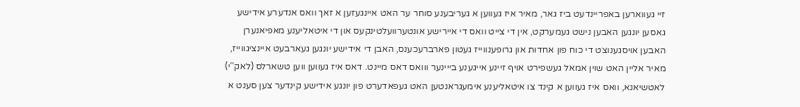זיי געווארען באפריינדעט ביז גאר, מאיר איז געווען א געריבענע סוחר ער האט איינגעזען א זאך וואס אנדערע אידישע גאסען יונגען האבען נישט געמערקט, אין די צייט וואס די איירישע אונטערוועלטינקעס און די איטאליענע מאפיאנערן האבען אויסגענוצט די כוח פון אחדות און גרופענווייז געטון פארברעכענס, האבן די אידישע יונגען געארבעט איינציגווייז, מאיר אליין האט שוין אמאל געשפירט אויף זיינע אייגענע בייינער ווואס דאס מיינט. דאס איז געווען ווען טשארלס (לאק''י) לאטשיאנא, וואס איז געווען א קינד צו איטאליענע אימעגראנטען האט געפאדערט פון יונגע אידישע קינדער צען סענט א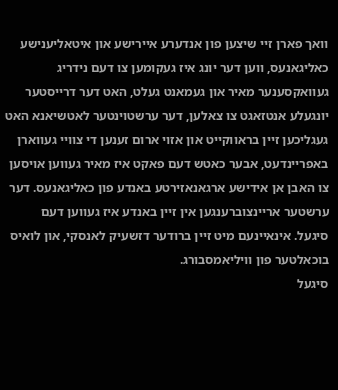וואך פארן זיי שיצען פון אנדערע איירישע און איטאליענישע כאליגאנעס, ווען דער יונג איז געקומען צו דעם נידריג געוואקסענער מאיר און געמאנט געלט, האט דער דרייסטער יונגעלע אנטזאגט צו צאלען, דער ערשטוינטער לאטשיאנא האט געגליכען זיין בראווקייט און אזוי ארום זענען די צוויי געווארן באפריינדעט, אבער כאטש דעם פאקט איז מאיר געווען אויסען צו האבן אן אידישע ארגאנאזירטע באנדע פון כאליגאנעס. דער ערשטער אריינצוברענגען אין זיין באנדע איז געווען דעם סיגעל. אינאיינעם מיט זיין ברודער דזשעיק לאנסקי, און לואיס בוכאלטער פון וויליאמסבורג.
סיגעל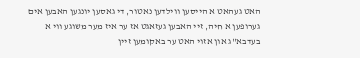האט געהאט א הייסען ווילדען נאטור, די גאסען יונגען האבען אים גערופען א חיה, זיי האבען געזאגט אז ער איז מער משוגע ווי א בעדבא''ג און אזוי האט ער באקומען זיין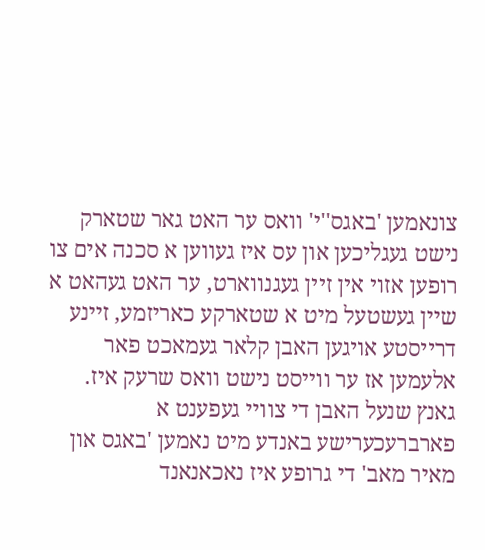צונאמען 'באגס''י' וואס ער האט גאר שטארק נישט געגליכען און עס איז געווען א סכנה אים צו רופען אזוי אין זיין געגנווארט, ער האט געהאט א שיין געשטעל מיט א שטארקע כאריזמע, זיינע דרייסטע אויגען האבן קלאר געמאכט פאר אלעמען אז ער ווייסט נישט וואס שרעק איז.
גאנץ שנעל האבן די צוויי געפענט א פארברעכערישע באנדע מיט נאמען 'באגס און מאיר מאב' די גרופע איז נאכאנאנד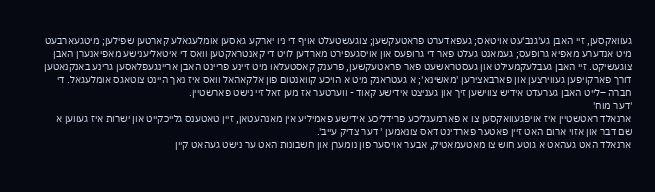געוואקסען, זיי האבן גע'גנב'עט אויטאס; געפאדערט פראטעקשען; צוגעשטעלט אויף די ניו יארקע גאסען אומלעגאלע קארטען שפילען; מיטגעארבעט מיט אנדערע מאפיא גרופעס; געמאנט געלט פאר די גרופעס און אויסגעפירט מארדען לויט די קאנטראקטען וואס די איטאליענישע מאפיאנערן האבן צוגעשיקט. זיי האבן געבלעקמעילט און געסטראשעט פאר פראטעקשען, פרענק קאסטעלאו מיט זיינע פריינט האבן אריינגעפלאסען גרינע באנקנאטען דורך פארקויפען געווירצען און פארבאצירען 'מאשינא'; א געטראנק מיט א הויכע קוואנטום פון אלקאהאל וואס איז נאך היינט צוטאגס אומלעגאל. די חברה –לייט האבן גערעדט אידיש צווישען זיך און געניצט אידישע קאוד - ווערטער אז מען זאל זיי נישט פארשטיין.
'דער מוח'
ארנאלד ראטשטיין איז אויפגעוואקסען צו א פארמעגליכע פרידליכע אידישע פאמיליע אין מאנהעטאן, זיין טאטענס גלייכקייט און ישרות איז געווען א שם דבר און אזוי ארום האט זיין פאטער פארדינט דאס צונאמען ' דער צדיק עייב'.
ארנאלד האט געהאט א גוטע חוש צו מאטעמאטיק, אבער אויסער פון נומערן און חשבונות האט ער נישט געהאט קיין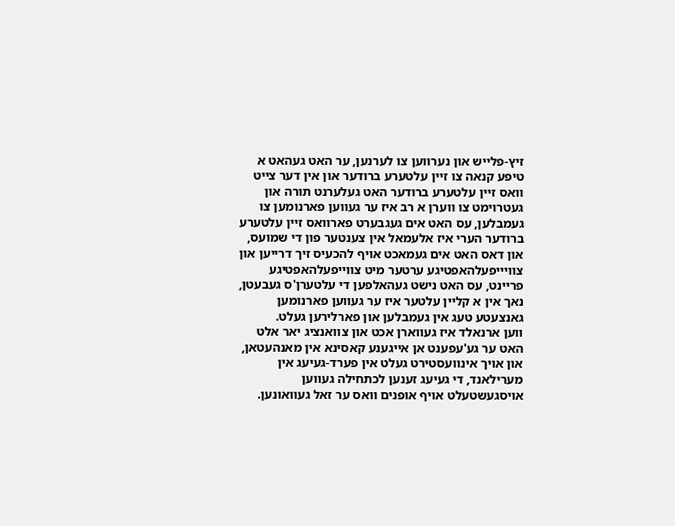זיץ-פלייש און נערווען צו לערנען, ער האט געהאט א טיפע קנאה צו זיין עלטערע ברודער און אין דער צייט וואס זיין עלטערע ברודער האט געלערנט תורה און געטרוימט צו ווערן א רב איז ער געווען פארנומען צו געמבלען, עס האט אים געגבערט פארוואס זיין עלטערע ברודער הערי איז אלעמאל אין צענטער פון די שמועס, און דאס האט אים געמאכט אויף להכעיס זיך דרייען און צוויייפעלהאפטיגע ערטער מיט צווייפעלהאפטיגע פריינט, עס האט נישט געהאלפען די עלטערן'ס געבעטן, נאך אין א קליין עלטער איז ער געווען פארנומען גאנצעטע טעג אין געמבלען און פארלירען געלט.
ווען ארנאלד איז געווארן אכט און צוואנציג יאר אלט האט ער גע'עפענט אן אייגענע קאסינא אין מאנהעטאן, און אויך אינוועסטירט געלט אין פערד-געיעג אין מערילאנד, די געיעג זענען לכתחילה געווען אויסגעשטעלט אויף אופנים וואס ער זאל געוואונען.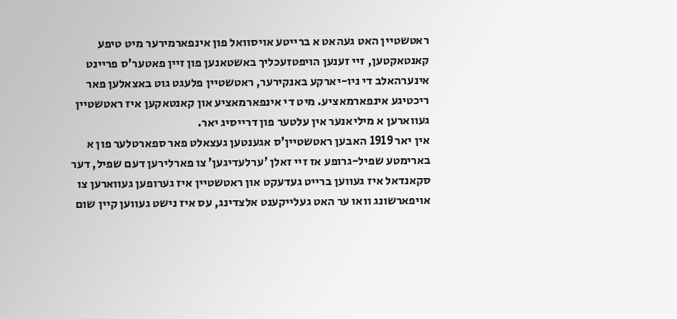ראטשטיין האט געהאט א ברייטע אויסוואל פון אינפארמירער מיט טיפע קאנטאקטען, זיי זענען הויפטזעכליך באשטאנען פון זיין פאטער'ס פריינט אינערהאלב די ניו-יארקע באנקירער, ראטשטיין פלעגט גוט באצאלען פאר ריכטיגע אינפארמאציע. מיט די אינפארמאציע און קאנטאקען איז ראטשטיין געווארען א מיליאנער אין עלטער פון דרייסיג יאר.
אין יאר 1919 האבען ראטשטיין'ס אגענטען געצאלט פאר ספארטלער פון א בארימטע שפיל-גרופע אז זיי זאלן 'ערלעדיגען' צו פארלירען דעם שפיל, דער סקאנדאל איז געווען ברייט געדעקט און ראטשטיין איז גערופען געווארען צו אויפארשונג וואו ער האט געלייקענט אלצדינג, עס איז נישט געווען קיין שום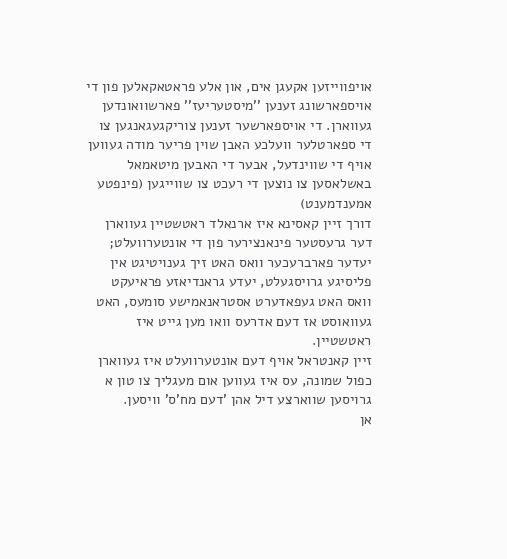אויפווייזען אקעגן אים, און אלע פראטאקאלען פון די אויספארשונג זענען ''מיסטעריעז'' פארשוואונדען געווארן. די אויספארשער זענען צוריקגעגאנגען צו די ספארטלער וועלכע האבן שוין פריער מודה געווען אויף די שווינדעל, אבער די האבען מיטאמאל באשלאסען צו נוצען די רעכט צו שווייגען (פינפטע אמענדמענט)
דורך זיין קאסינא איז ארנאלד ראטשטיין געווארן דער גרעסטער פינאנצירער פון די אונטערוועלט; יעדער פארברעכער וואס האט זיך גענויטיגט אין פליסיגע גרויסגעלט, יעדע גראנדיאזע פראיעקט וואס האט געפאדערט אסטראנאמישע סומעס, האט געוואוסט אז דעם אדרעס וואו מען גייט איז ראטשטיין.
זיין קאנטראל אויף דעם אונטערוועלט איז געווארן כפול שמונה, עס איז געווען אום מעגליך צו טון א גרויסען שווארצע דיל אהן 'דעם מח'ס' וויסען.
אן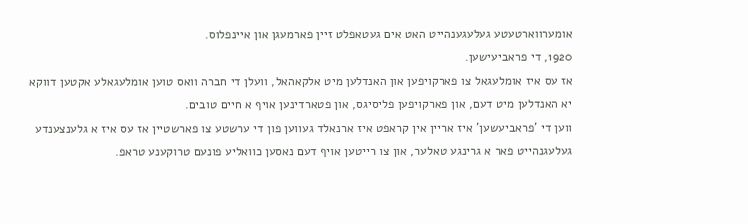אומערווארטעטע געלעגענהייט האט אים געטאפלט זיין פארמעגן און איינפלוס.
1920, די פראביעישען.
אז עס איז אומלעגאל צו פארקויפען און האנדלען מיט אלקאהאל, וועלן די חברה וואס טוען אומלעגאלע אקטען דווקא יא האנדלען מיט דעם, און פארקויפען פליסיגס, און פטארדינען אויף א חיים טובים.
ווען די 'פראביעשען' איז אריין אין קראפט איז ארנאלד געווען פון די ערשטע צו פארשטיין אז עס איז א גלענצענדע געלעגנהייט פאר א גרינגע טאלער, און צו רייטען אויף דעם נאסען כוואליע פונעם טרוקענע טראפ.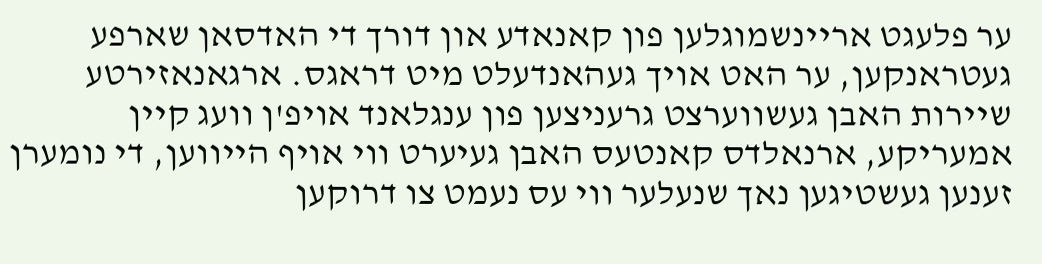ער פלעגט אריינשמוגלען פון קאנאדע און דורך די האדסאן שארפע געטראנקען, ער האט אויך געהאנדעלט מיט דראגס. ארגאנאזירטע שיירות האבן געשווערצט גרעניצען פון ענגלאנד אויפ'ן וועג קיין אמעריקע, ארנאלדס קאנטעס האבן געיערט ווי אויף הייווען, די נומערן זענען געשטיגען נאך שנעלער ווי עס נעמט צו דרוקען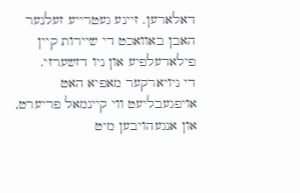דאלארען. זיינע געטרייע זעלנער האבן באוואכט די שיירות קיין פילאדעלפיע און ניו דזשערזי.
די ניויארקער מאפיא האט אויפגעבליעט ווי קיינמאל פריערט, און אנגעהויבען מיט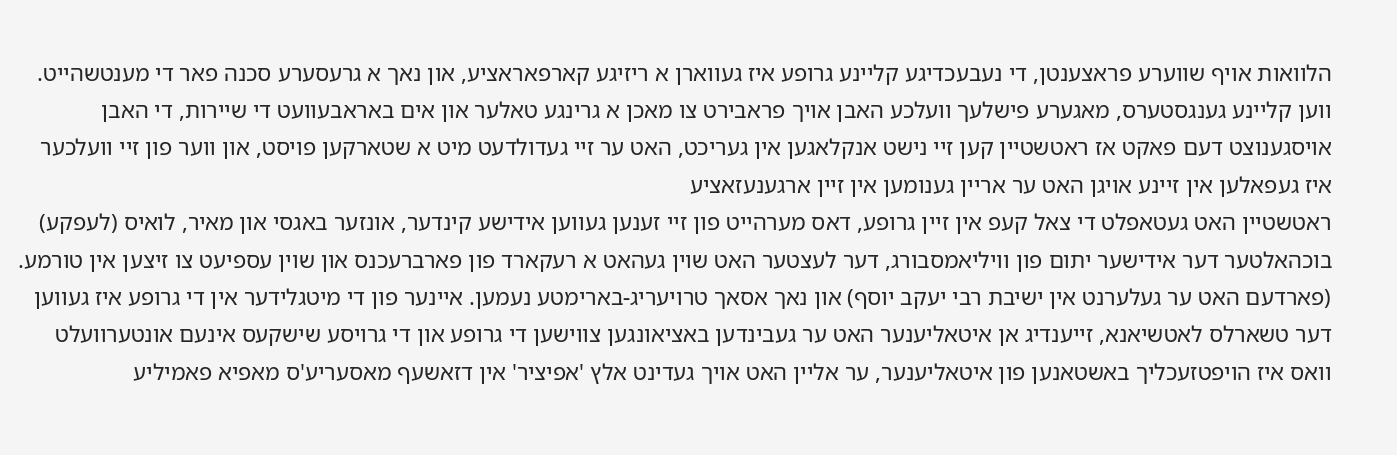הלוואות אויף שווערע פראצענטן, די נעבעכדיגע קליינע גרופע איז געווארן א ריזיגע קארפאראציע, און נאך א גרעסערע סכנה פאר די מענטשהייט.
ווען קליינע גענגסטערס, מאגערע פישלעך וועלכע האבן אויך פראבירט צו מאכן א גרינגע טאלער און אים באראבעוועט די שיירות, די האבן אויסגענוצט דעם פאקט אז ראטשטיין קען זיי נישט אנקלאגען אין געריכט, האט ער זיי געדולדעט מיט א שטארקען פויסט, און ווער פון זיי וועלכער איז געפאלען אין זיינע אויגן האט ער אריין גענומען אין זיין ארגענעזאציע
ראטשטיין האט געטאפלט די צאל קעפ אין זיין גרופע, דאס מערהייט פון זיי זענען געווען אידישע קינדער, אונזער באגסי און מאיר, לואיס (לעפקע) בוכהאלטער דער אידישער יתום פון וויליאמסבורג, דער לעצטער האט שוין געהאט א רעקארד פון פארברעכנס און שוין עספיעט צו זיצען אין טורמע. (פארדעם האט ער געלערנט אין ישיבת רבי יעקב יוסף) און נאך אסאך טרויעריג-בארימטע נעמען. איינער פון די מיטגלידער אין די גרופע איז געווען דער טשארלס לאטשיאנא, זייענדיג אן איטאליענער האט ער געבינדען באציאונגען צווישען די גרופע און די גרויסע שישקעס אינעם אונטערוועלט וואס איז הויפטזעכליך באשטאנען פון איטאליענער, ער אליין האט אויך געדינט אלץ 'אפיציר' אין דזאשעף מאסעריע'ס מאפיא פאמיליע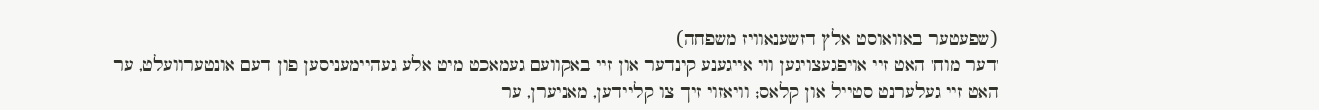(שפעטער באוואוסט אלץ דזשענאוויז משפחה)
'דער מוח' האט זיי אויפגעצויגען ווי אייגענע קינדער און זיי באקוועם געמאכט מיט אלע געהיימעניסען פון דעם אונטערוועלט, ער האט זיי געלערנט סטייל און קלאס; וויאזוי זיך צו קליידען, מאניערן, ער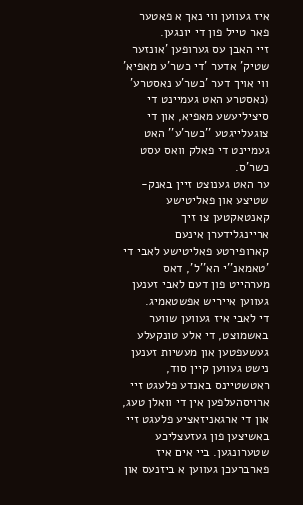איז געווען ווי נאך א פאטער פאר טייל פון די יונגען.
זיי האבן עס גערופען 'אונזער שטיק' אדער 'די כשר'ע מאפיא' ווי אויך דער 'כשר'ע נאסטרע' (נאסטרע האט געמיינט די סיציליעשע מאפיא, און די צוגעלייגטע ''כשר'ע'' האט געמיינט די פאלק וואס עסט כשר'ס.
ער האט גענוצט זיין באנק-שטיצע און פאליטישע קאנטאקטען צו זיך אריינגלידערן אינעם קארופירטע פאליטישע לאבי די 'טאמאנ''י הא''ל', דאס מערהייט פון דעם לאבי זענען געווען אייריש אפשטאמיג.
די לאבי איז געווען שווער באשמוצט, די אלע טונקעלע געשעפטען און מעשיות זענען נישט געווען קיין סוד, ראטשטיינס באנדע פלעגט זיי ארויסהעלפען אין די וואלן טעג, און די ארגאניזאציע פלעגט זיי באשיצען פון געזעצליכע שטערונגען. ביי אים איז פארברעכן געווען א ביזנעס און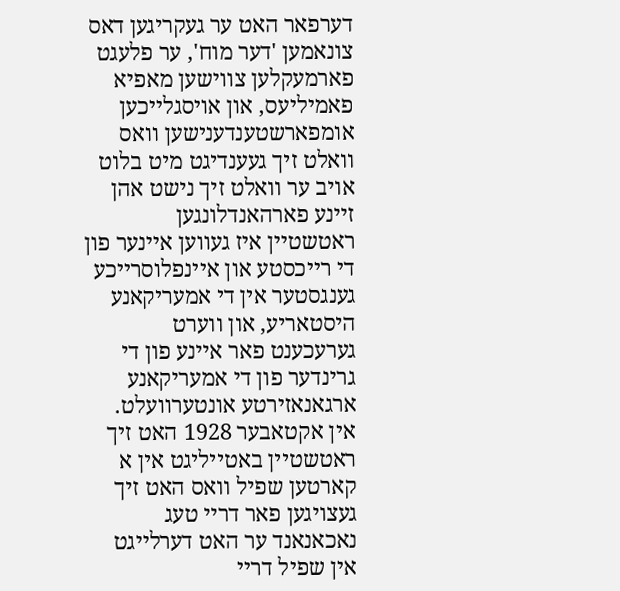דערפאר האט ער געקריגען דאס צונאמען 'דער מוח', ער פלעגט פארמעקלען צווישען מאפיא פאמיליעס, און אויסגלייכען אומפארשטענדענישען וואס וואלט זיך געענדיגט מיט בלוט אויב ער וואלט זיך נישט אהן זיינע פארהאנדלונגען
ראטשטיין איז געווען איינער פון די רייכסטע און איינפלוסרייכע גענגסטער אין די אמעריקאנע היסטאריע, און ווערט גערעכענט פאר איינע פון די גרינדער פון די אמעריקאנע ארגאנאזירטע אונטערוועלט.
אין אקטאבער 1928 האט זיך ראטשטיין באטייליגט אין א קארטען שפיל וואס האט זיך געצויגען פאר דריי טעג נאכאנאנד ער האט דערלייגט אין שפיל דריי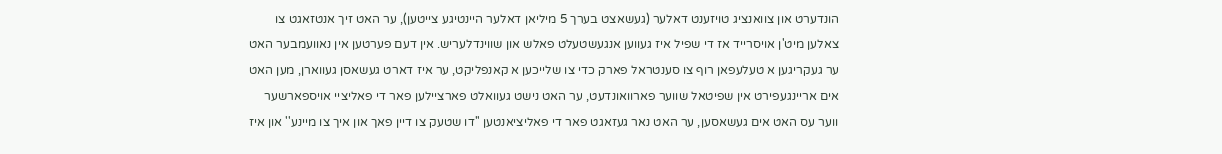הונדערט און צוואנציג טויזענט דאלער (געשאצט בערך 5 מיליאן דאלער היינטיגע צייטען), ער האט זיך אנטזאגט צו צאלען מיט'ן אויסרייד אז די שפיל איז געווען אנגעשטעלט פאלש און שווינדלעריש. אין דעם פערטען אין נאוועמבער האט ער געקריגען א טעלעפאן רוף צו סענטראל פארק כדי צו שלייכען א קאנפליקט, ער איז דארט געשאסן געווארן, מען האט אים אריינגעפירט אין שפיטאל שווער פארוואונדעט, ער האט נישט געוואלט פארציילען פאר די פאליציי אויספארשער ווער עס האט אים געשאסען, ער האט נאר געזאגט פאר די פאליציאנטען ''דו שטעק צו דיין פאך און איך צו מיינע'' און איז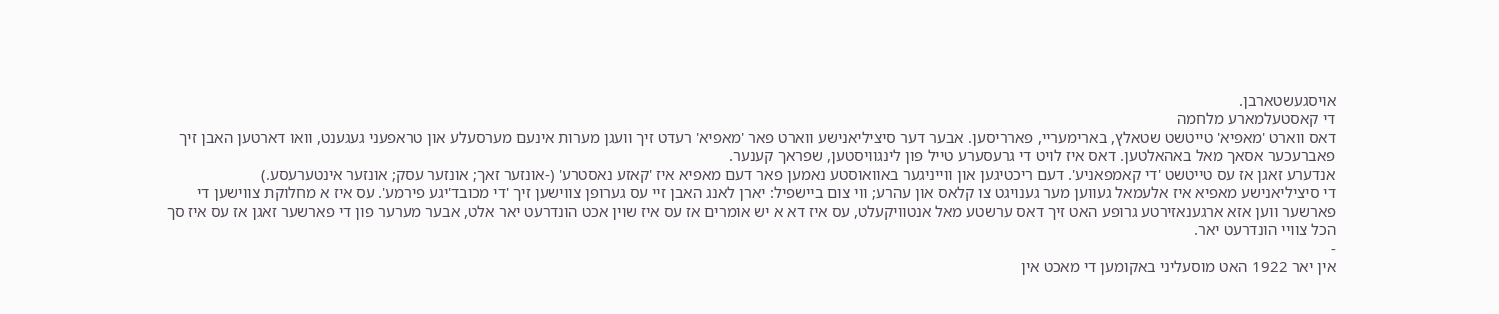אויסגעשטארבן.
די קאסטעלמארע מלחמה
דאס ווארט 'מאפיא' טייטשט שטאלץ, בארימעריי, פארריסען. אבער דער סיציליאנישע ווארט פאר 'מאפיא' רעדט זיך וועגן מערות אינעם מערסעלע און טראפעני געגענט, וואו דארטען האבן זיך פאברעכער אסאך מאל באהאלטען. דאס איז לויט די גרעסערע טייל פון לינגוויסטען, שפראך קענער.
אנדערע זאגן אז עס טייטשט 'די קאמפאניע'. דעם ריכטיגען און ווייניגער באוואוסטע נאמען פאר דעם מאפיא איז 'קאזע נאסטרע' (-אונזער זאך; אונזער עסק; אונזער אינטערעסע.)
די סיציליאנישע מאפיא איז אלעמאל געווען מער גענויגט צו קלאס און עהרע; ווי צום ביישפיל: יארן לאנג האבן זיי עס גערופן צווישען זיך 'די מכובד'יגע פירמע'. עס איז א מחלוקת צווישען די פארשער ווען אזא ארגענאזירטע גרופע האט זיך דאס ערשטע מאל אנטוויקעלט, עס איז דא א יש אומרים אז עס איז שוין אכט הונדרעט יאר אלט, אבער מערער פון די פארשער זאגן אז עס איז סך הכל צוויי הונדרעט יאר.
-
אין יאר 1922 האט מוסעליני באקומען די מאכט אין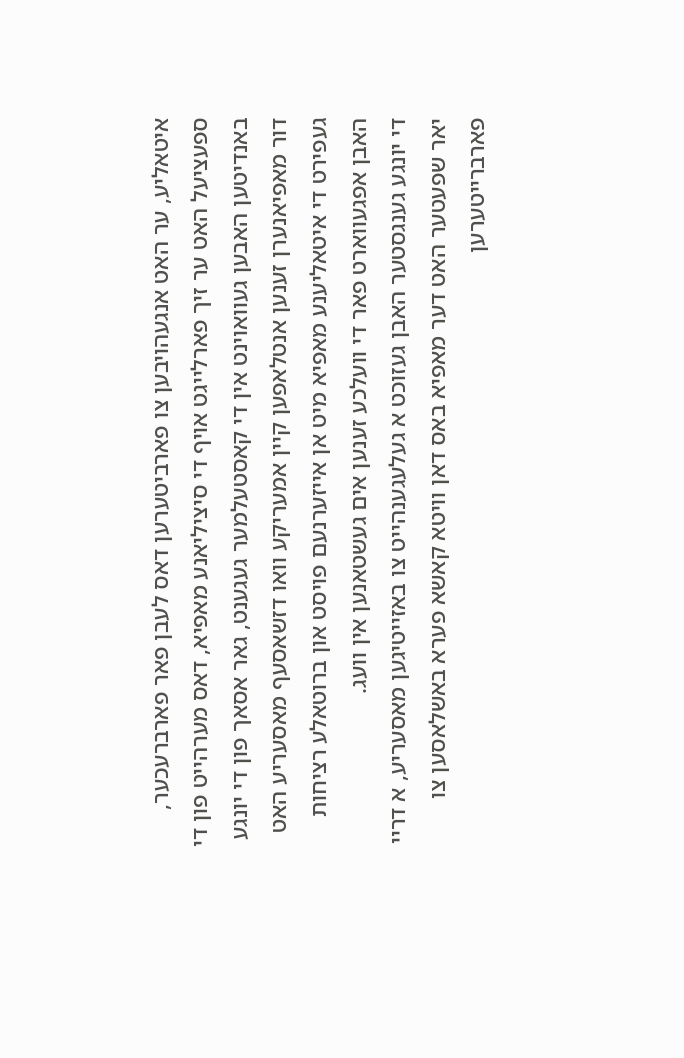איטאליע, ער האט אנגעהויבען צו פארביטערען דאס לעבן פאר פארברעכער, ספעציעל האט ער זיך פארלייגט אויף די סיציליאנע מאפיא, דאס מערהייט פון די באנדיטען האבען געוואוינט אין די קאסטעלמער געגענט, גאר אסאך פון די יונגע דור מאפיאנערן זענען אנטלאפען קיין אמעריקע וואו דזשאסעף מאסעריע האט געפירט די איטאליענע מאפיא מיט אן אייזערנעם פויסט און ברוטאלע רציחות האבן אפגעווארט פאר די וועלכע זענען אים געשטאנען אין וועג.
די יונגע גענגסטער האבן געזוכט א געלעגענהייט צו באזייטיגען מאסעריע, א דריי יאר שפעטער האט דער מאפיא באס דאן וויטא קאשא פערא באשלאסען צו פארברייטערען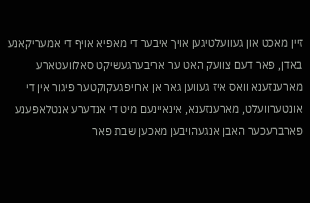זיין מאכט און געוועלטיגען אויך איבער די מאפיא אויף די אמעריקאנע באדן, פאר דעם צוועק האט ער אריבערגעשיקט סאלוועטארע מארענזענא וואס איז געווען גאר אן ארויפגעקוקטער פיגור אין די אונטערוועלט, מארענזענא, אינאיינעם מיט די אנדערע אנטלאפענע פארברעכער האבן אנגעהויבען מאכען שבת פאר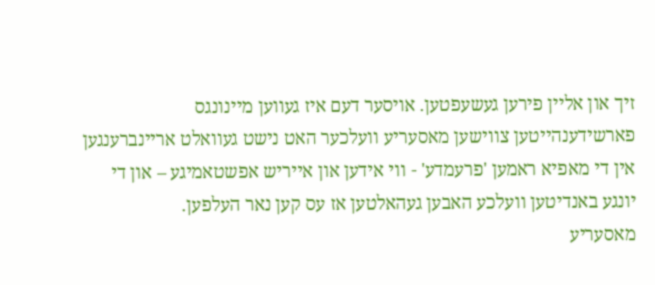זיך און אליין פירען געשעפטען. אויסער דעם איז געווען מיינונגס פארשידענהייטען צווישען מאסעריע וועלכער האט נישט געוואלט אריינברענגען אין די מאפיא ראמען 'פרעמדע' - ווי אידען און אייריש אפשטאמיגע – און די יונגע באנדיטען וועלכע האבען געהאלטען אז עס קען נאר העלפען.
מאסעריע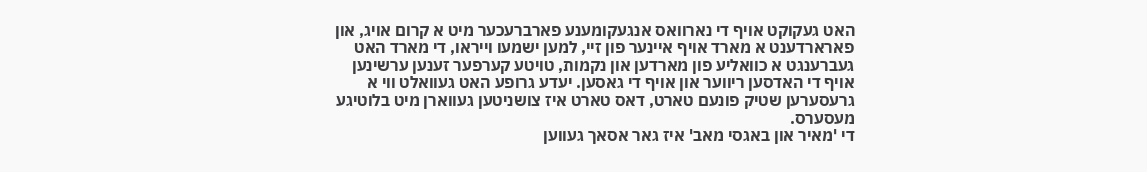האט געקוקט אויף די נארוואס אנגעקומענע פארברעכער מיט א קרום אויג, און פארארדענט א מארד אויף איינער פון זיי, למען ישמעו וייראו, די מארד האט געברענגט א כוואליע פון מארדען און נקמות, טויטע קערפער זענען ערשינען אויף די האדסען ריווער און אויף די גאסען. יעדע גרופע האט געוואלט ווי א גרעסערען שטיק פונעם טארט, דאס טארט איז צושניטען געווארן מיט בלוטיגע מעסערס.
די 'מאיר און באגסי מאב' איז גאר אסאך געווען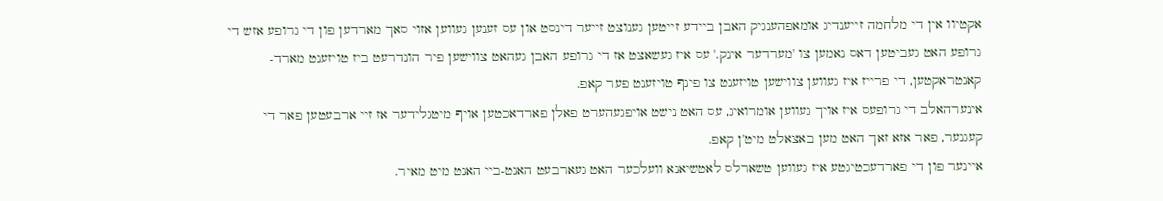אקטיוו אין די מלחמה זייענדיג אומאפהענגיק האבן ביידע זייטען גענוצט זייער דינסט און עס זענען געווען אזוי סאך מארדען פון די גרופע אזש די גרופע האט געביטען דאס נאמען צו 'מערדער אינק.' עס איז געשאצט אז די גרופע האבן געהאט צווישען פיר הונדרעט ביז טויזענט מארד-קאנטראקטען, די פרייז איז געווען צווישען טויזענט צו פינף טויזענט פער קאפ.
אינערהאלב די גרופעס איז אויך געווען אומרואיג, עס האט נישט אויפגעהערט פאלן פארדאכטען אויף מיטגלידער אז זיי ארבעטען פאר די קעגנער, פאר אזא זאך האט מען באצאלט מיט'ן קאפ.
איינער פון די פארדעכטיגטע איז געווען טשארלס לאטשיאנא וועלכער האט געארבעט האנט-ביי האנט מיט מאיר.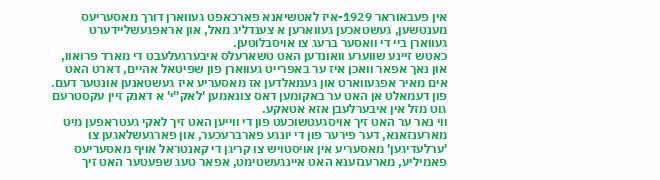אין פעבאוראר 1929-איז לאטשיאנא פארכאפט געווארן דורך מאסעריעס מענטשען, געשטאכען געווארען א צענדליג מאל, און אראפגעשליידערט געווארן ביי די וואסער ברעג צו אויסבלוטען.
כאטש זיינע שווערע וואונדען האט טשארעלס איבערגעלעבט די מארד פרואוו, און נאך אפאר וואכן איז ער באפרייט געווארן פון שפיטאל אהיים, דארט האט אים מאיר אפגעווארט און געמאלדען אז מאסעריע איז געשטאנען אונטער דעם. פון דעמאלט אן האט ער באקומען דאס צונאמען 'לאק''י' א דאנק זיין עקסטרעם גוט מזל אין איבערלעבן אזא אטאקע.
ווי נאר ער האט זיך אויסגעטשוכעט פון די ווייען האט זיך לאקי געטראפען מיט מארענזאנא, דער פירער פון די יונגע פארברעכער, און פארגעשלאגען צו 'ערלעדיגען' מאסעריע אין אויסטויש צו קריגן די קאנטראל אויף מאסעריעס פאמיליע, מארענזענא האט איינגעשטימט, אפאר טעג שפעטער האט זיך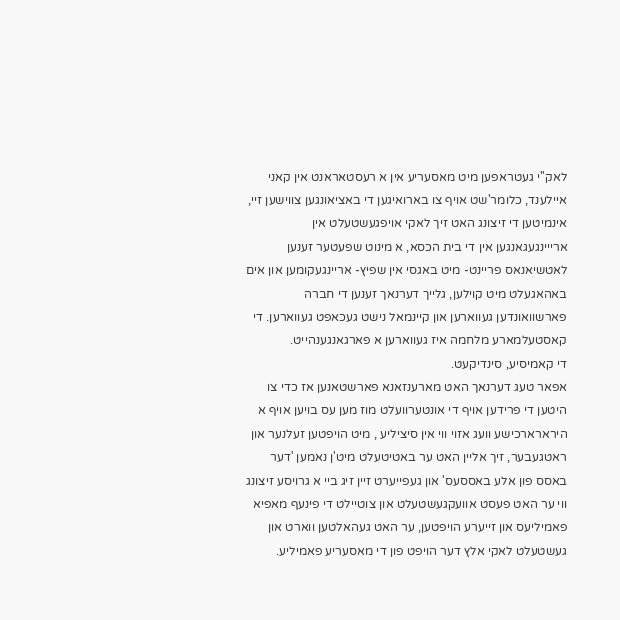לאק''י געטראפען מיט מאסעריע אין א רעסטאראנט אין קאני איילענד, כלומר'שט אויף צו בארואיגען די באציאונגען צווישען זיי, אינמיטען די זיצונג האט זיך לאקי אויפגעשטעלט אין ארייינגעגאנגען אין די בית הכסא, א מינוט שפעטער זענען לאטשיאנאס פריינט- מיט באגסי אין שפיץ- אריינגעקומען און אים באהאגעלט מיט קוילען, גלייך דערנאך זענען די חברה פארשוואונדען געווארען און קיינמאל נישט געכאפט געווארען. די קאסטעלמארע מלחמה איז געווארען א פארגאנגענהייט.
די קאמיסיע, סינדיקעט.
אפאר טעג דערנאך האט מארענזאנא פארשטאנען אז כדי צו היטען די פרידען אויף די אונטערוועלט מוז מען עס בויען אויף א הירארארכישע וועג אזוי ווי אין סיציליע , מיט הויפטען זעלנער און ראטגעבער, זיך אליין האט ער באטיטעלט מיט'ן נאמען 'דער באסס פון אלע באססעס' און געפייערט זיין זיג ביי א גרויסע זיצונג ווי ער האט פעסט אוועקגעשטעלט און צוטיילט די פינעף מאפיא פאמיליעס און זייערע הויפטען, ער האט געהאלטען ווארט און געשטעלט לאקי אלץ דער הויפט פון די מאסעריע פאמיליע.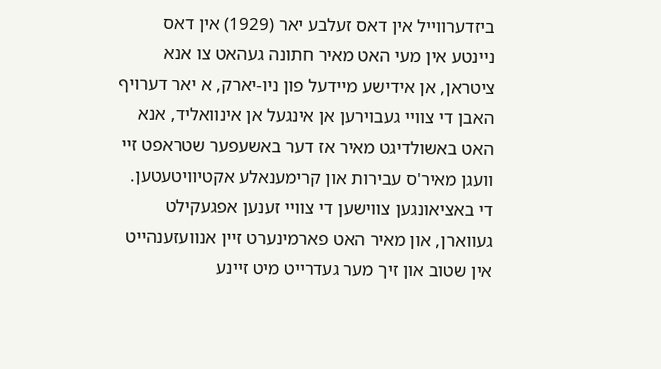ביזדערווייל אין דאס זעלבע יאר (1929) אין דאס ניינטע אין מעי האט מאיר חתונה געהאט צו אנא ציטראן, אן אידישע מיידעל פון ניו-יארק, א יאר דערויף האבן די צוויי געבוירען אן אינגעל אן אינוואליד, אנא האט באשולדיגט מאיר אז דער באשעפער שטראפט זיי וועגן מאיר'ס עבירות און קרימענאלע אקטיוויטעטען. די באציאונגען צווישען די צוויי זענען אפגעקילט געווארן, און מאיר האט פארמינערט זיין אנוועזענהייט אין שטוב און זיך מער געדרייט מיט זיינע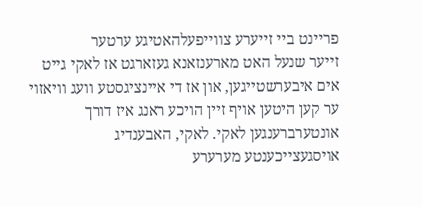פריינט ביי זייערע צווייפעלהאטיגע ערטער
זייער שנעל האט מארענזאנא געזארגט אז לאקי גייט אים איבערשטייגען, און אז די איינציגסטע וועג וויאזוי ער קען היטען אויף זיין הויכע ראנג איז דורך אונטערברענגען לאקי. לאקי, האבענדיג אויסגעצייכענטע מערערע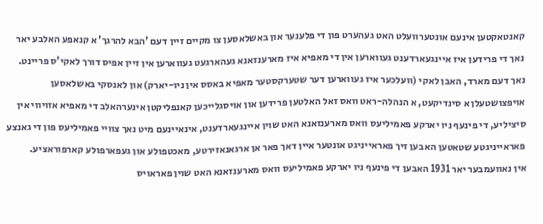קאנטאקטען אינעם אונטערוועלט האט געהערט פון די פלענער און באשלאסען צו מקיים זיין דעם 'הבא להרגך' א קנאפע האלבע יאר נאך די פרידען איז איינגעארדענט געווארען אין די מאפיא איז מארענזאנא געהארגעט געווארען אין זיין אפיס דורך לאקי'ס פריינט.
נאך דעם מארד, האבן לאקי (וועלכער איז געווארען דער שטערקסטער מאפיא באסס אין ניו-יארק) און לאנסקי באשלאסען אויפצושטעלן א סינדיקעט, א הנהלה-ראט וואס זאל האלטען פרידען און אויסגלייכען קאנפליקטן אינערהאלב די מאפיא אזויווי אין סיציליע, די פינעף ניו יארקע פאמיליעס וואס מארענזאנא האט שוין איינגעארדענט, אינאיינעם מיט נאך צוויי פאמיליעס פון די גאנצע פאראייניגטע שטאטען האבען זיך פאראייניגט אונטער איין דאך פאר אן ארגאנאזירטע, מאכטפולע און געפארפולע קארפוראציע.
אין נאוועמבער יאר 1931 האבען די פינעף ניו יארקע פאמיליעס וואס מארענזאנא האט שוין פאראויס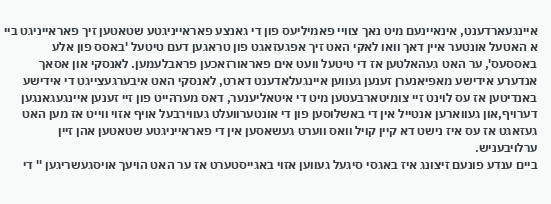איינגעארדענט, אינאיינעם מיט נאך צוויי פאמיליעס פון די גאנצע פאראייניגטע שטאטען זיך פאראייניגט ביי א האטעל אונטער איין דאך וואו לאקי האט זיך אפגעזאגט פון טראגען דעם טיטעל 'באסס פון אלע באססעס', ער האט געהאלטען אז די טיטעל וועט אים פאראורזאכען פראבלעמען. לאנסקי און אסאך אנדערע אידישע מאפיאנערן זענען געווען איינגעלאדענט דארט, לאנסקי האט איבערגעצייגט די אידישע באנדיטען אז עס לוינט זיי צומיטארבעטען מיט די איטאליענער, דאס מערהייט פון זיי זענען איינגעגאנגען דערויף,און געווארען אנטייל אין די באשלוסען פון די אונטערוועלט געווירבעל אויף אזוי ווייט אז מען האט געזאגט אז עס איז נישט דא קיין קויל וואס ווערט געשאסען אין די פאראייניגטע שטאטען אהן זיין ערלויבעניש.
ביים ענדע פונעם זיצונג איז באגסי סיגעל געווען אזוי באגייסטערט אז ער האט הויעך אויסגעשריגען '' די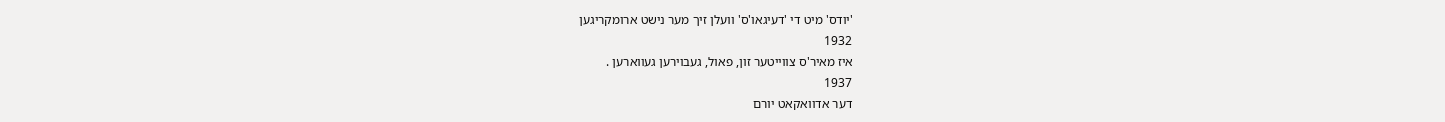'יודס' מיט די 'דעיגאו'ס' וועלן זיך מער נישט ארומקריגען
1932
איז מאיר'ס צווייטער זון, פאול, געבוירען געווארען .
1937
דער אדוואקאט יורם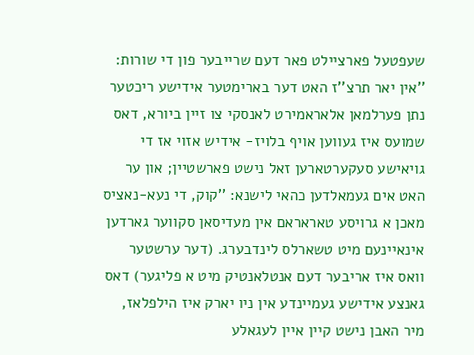שעפטעל פארציילט פאר דעם שרייבער פון די שורות: ''אין יאר תרצ''ז האט דער בארימטער אידישע ריכטער נתן פערלמאן אלאראמירט לאנסקי צו זיין ביורא, דאס שמועס איז געווען אויף בלויז- אידיש אזוי אז די גויאישע סעקערטארען זאל נישט פארשטיין; און ער האט אים געמאלדען כהאי לישנא: ''קוק, די נעא-נאציס מאכן א גרויסע טאראראם אין מעדיסאן סקווער גארדען אינאיינעם מיט טשארלס לינדבערג. (דער ערשטער וואס איז אריבער דעם אנטלאנטיק מיט א פליגער) דאס גאנצע אידישע געמיינדע אין ניו יארק איז הילפלאז, מיר האבן נישט קיין איין לעגאלע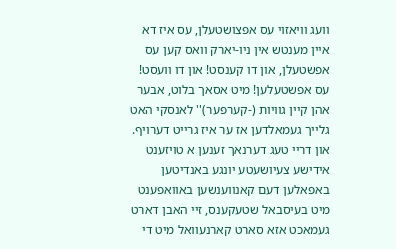וועג וויאזוי עס אפצושטעלן, עס איז דא איין מענטש אין ניו-יארק וואס קען עס אפשטעלן, און דו קענסט! און דו וועסט! עס אפשטעלען! מיט אסאך בלוט, אבער אהן קיין גוויות (-קערפער)'' לאנסקי האט גלייך געמאלדען אז ער איז גרייט דערויף. און דריי טעג דערנאך זענען א טויזענט אידישע צעיושעטע יונגע באנדיטען באפאלען דעם קאנווענשען באוואפענט מיט בעיסבאל שטעקענס, זיי האבן דארט געמאכט אזא סארט קארנעוואל מיט די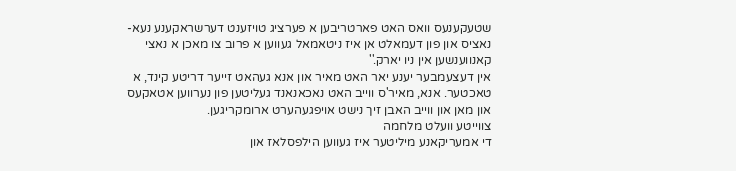שטעקענעס וואס האט פארטריבען א פערציג טויזענט דערשראקענע נעא-נאציס און פון דעמאלט אן איז ניטאמאל געווען א פרוב צו מאכן א נאצי קאנווענשען אין ניו יארק.''
אין דעצעמבער יענע יאר האט מאיר און אנא געהאט זייער דריטע קינד, א טאכטער. אנא, מאיר'ס ווייב האט נאכאנאנד געליטען פון נערווען אטאקעס און מאן און ווייב האבן זיך נישט אויפגעהערט ארומקריגען.
צווייטע וועלט מלחמה
די אמעריקאנע מיליטער איז געווען הילפסלאז און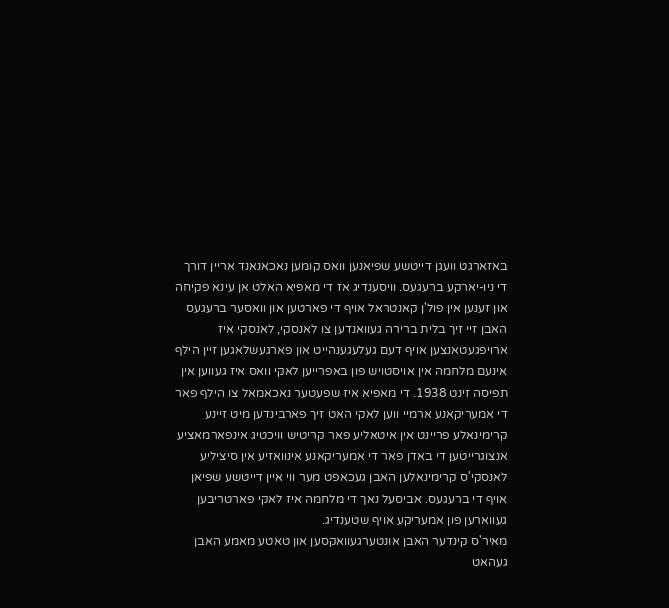באזארגט וועגן דייטשע שפיאנען וואס קומען נאכאנאנד אריין דורך די ניו-יארקע ברעגעס. וויסענדיג אז די מאפיא האלט אן עינא פקיחה און זענען אין פול'ן קאנטראל אויף די פארטען און וואסער ברעגעס האבן זיי זיך בלית ברירה געוואנדען צו לאנסקי, לאנסקי איז ארויפגעטאנצען אויף דעם געלעגענהייט און פארגעשלאגען זיין הילף אינעם מלחמה אין אויסטויש פון באפרייען לאקי וואס איז געווען אין תפיסה זינט 1938. די מאפיא איז שפעטער נאכאמאל צו הילף פאר די אמעריקאנע ארמיי ווען לאקי האט זיך פארבינדען מיט זיינע קרימינאלע פריינט אין איטאליע פאר קריטיש וויכטיג אינפארמאציע אנצוגרייטען די באדן פאר די אמעריקאנע אינוואזיע אין סיציליע לאנסקי'ס קרימינאלען האבן געכאפט מער ווי איין דייטשע שפיאן אויף די ברעגעס. אביסעל נאך די מלחמה איז לאקי פארטריבען געווארען פון אמעריקע אויף שטענדיג.
מאיר'ס קינדער האבן אונטערגעוואקסען און טאטע מאמע האבן געהאט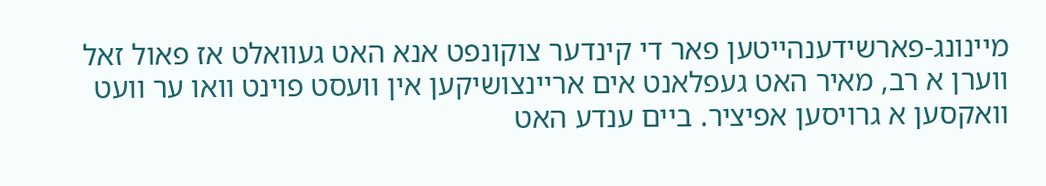מיינונג-פארשידענהייטען פאר די קינדער צוקונפט אנא האט געוואלט אז פאול זאל ווערן א רב, מאיר האט געפלאנט אים אריינצושיקען אין וועסט פוינט וואו ער וועט וואקסען א גרויסען אפיציר. ביים ענדע האט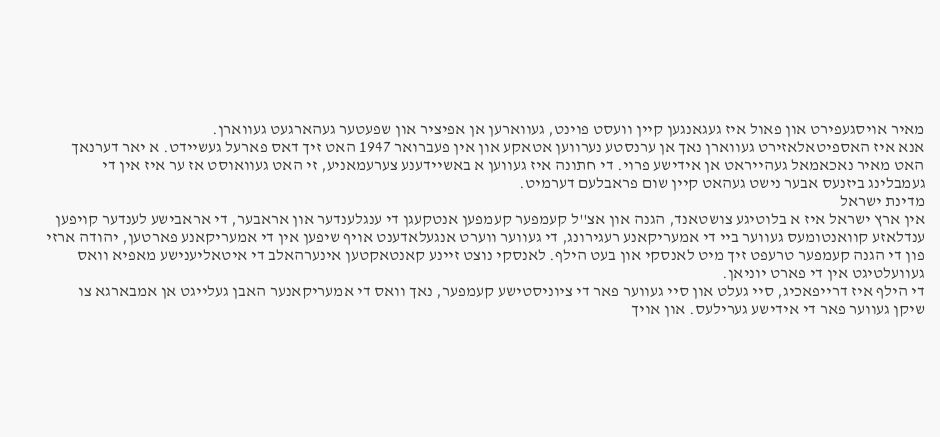מאיר אויסגעפירט און פאול איז געגאנגען קיין וועסט פוינט, געווארען אן אפיציר און שפעטער געהארגעט געווארן.
אנא איז האספיטאלאזירט געווארן נאך אן ערנסטע נערווען אטאקע און אין פעברואר 1947 האט זיך דאס פארעל געשיידט. א יאר דערנאך האט מאיר נאכאמאל געהייראט אן אידישע פרוי. די חתונה איז געווען א באשיידענע צערעמאניע, זי האט געוואוסט אז ער איז אין די געמבלינג ביזנעס אבער נישט געהאט קיין שום פראבלעם דערמיט.
מדינת ישראל
אין ארץ ישראל איז א בלוטיגע צושטאנד, הגנה און אצ''ל קעמפער קעמפען אנטקעגן די ענגלענדער און אראבער, די אראבישע לענדער קויפען ענדלאזע קוואנטומעס געווער ביי די אמעריקאנע רעגירונג, די געווער ווערט אנגעלאדענט אויף שיפען אין די אמעריקאנע פארטען, יהודה ארזי פון די הגנה קעמפער טרעפט זיך מיט לאנסקי און בעט הילף. לאנסקי נוצט זיינע קאנטאקטען אינערהאלב די איטאליענישע מאפיא וואס געוועלטיגט אין די פארט יוניאן.
די הילף איז דרייפאכיג, סיי געלט און סיי געווער פאר די ציוניסטישע קעמפער, נאך וואס די אמעריקאנער האבן געלייגט אן אמבארגא צו שיקן געווער פאר די אידישע גערילעס. און אויך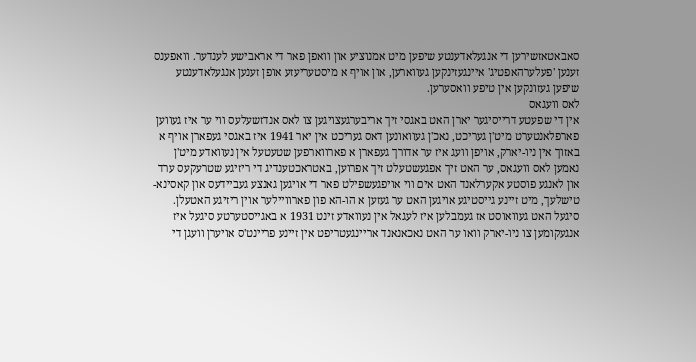סאבאטאזשירען די אנגעלאדענטע שיפען מיט אמנוציע און וואפן פאר די אראבישע לענדער. וואפענס זענען 'פעלערהאפטיג' איינגעזינקען געווארען, און אויף א מיסטעריעזע אופן זענען אנגעלאדענטע שיפען געזונקען אין טיפע וואסערען.
לאס וועגאס
אין די שפעטע דרייסיגער יארן האט באגסי זיך אריבערגעצויגען צו לאס אנדזשעלעס ווי ער איז געווען פארפלאנטערט מיט'ן געריכט, נאכ'ן געוואונען דאס געריכט אין יאר 1941 איז באגסי געפארן אויף א באזוך אין ניו-יארק, אויפן וועג איז ער אדורך געפארן א פארווארפען שטעטעל אין נעוואדע מיט'ן נאמען לאס וועגאס, ער האט זיך אפגעשטעלט זיך אפרוען, באטראכטענדיג די ריזיגע שטרעקעס ערד און לאנגע פוסטע אקערלאנד האט אים ווי אויפגעשפילט פאר די אויגען גאנצע געביידעס און קאסינא-טישלעך, מיט זיינע גייסטיגע אויגען האט ער געזען א הו-הא פון פארוויילער אוין ריזיגע האטעלן. סיגעל האט געוואוסט אז געמבלען איז לעגאל אין נעוואדע זינט 1931 א באגייסטערטע סיגעל איז אנגעקומען צו ניו-יארק וואו ער האט נאכאנאנד אריינגעטריפט אין זיינע פריינט'ס אויערן וועגן די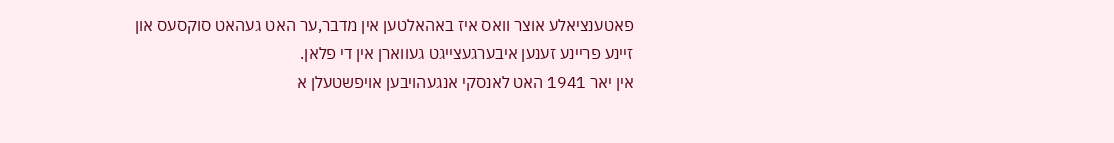פאטענציאלע אוצר וואס איז באהאלטען אין מדבר,ער האט געהאט סוקסעס און זיינע פריינע זענען איבערגעצייגט געווארן אין די פלאן.
אין יאר 1941 האט לאנסקי אנגעהויבען אויפשטעלן א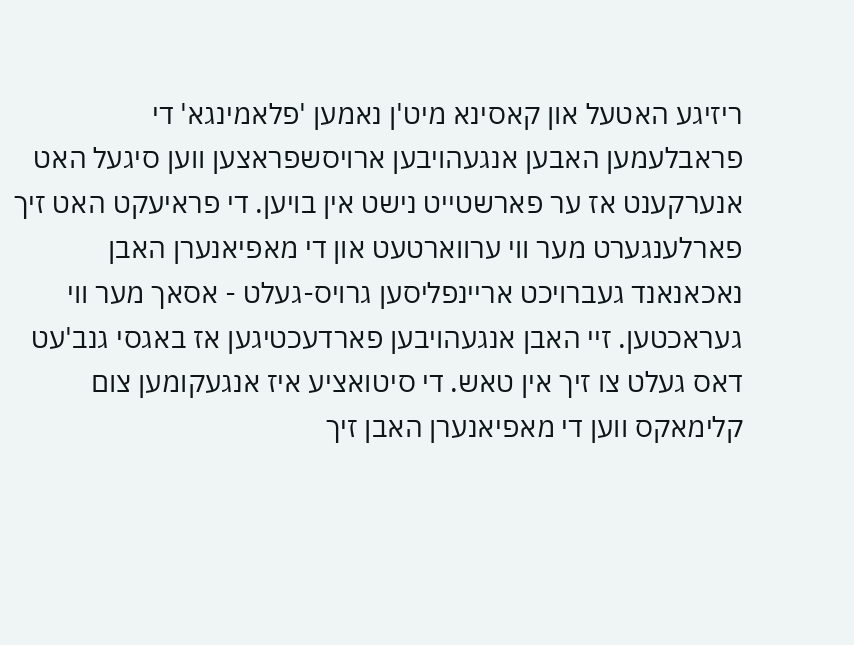ריזיגע האטעל און קאסינא מיט'ן נאמען 'פלאמינגא' די פראבלעמען האבען אנגעהויבען ארויסשפראצען ווען סיגעל האט אנערקענט אז ער פארשטייט נישט אין בויען. די פראיעקט האט זיך פארלענגערט מער ווי ערווארטעט און די מאפיאנערן האבן נאכאנאנד געברויכט אריינפליסען גרויס-געלט - אסאך מער ווי געראכטען. זיי האבן אנגעהויבען פארדעכטיגען אז באגסי גנב'עט דאס געלט צו זיך אין טאש. די סיטואציע איז אנגעקומען צום קלימאקס ווען די מאפיאנערן האבן זיך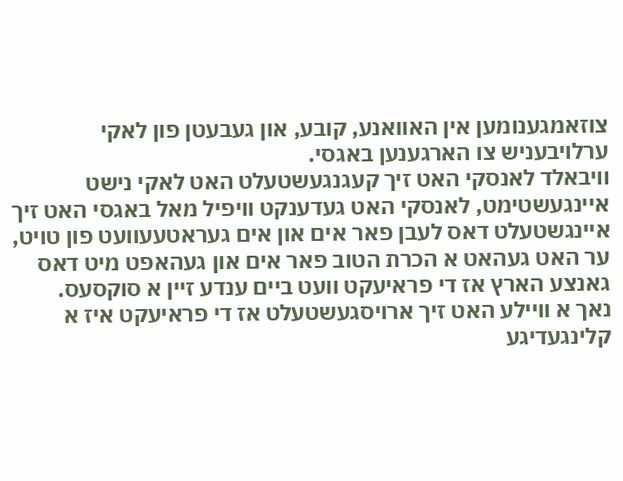צוזאמגענומען אין האוואנע, קובע, און געבעטן פון לאקי ערלויבעניש צו הארגענען באגסי.
וויבאלד לאנסקי האט זיך קעגנגעשטעלט האט לאקי נישט איינגעשטימט, לאנסקי האט געדענקט וויפיל מאל באגסי האט זיך איינגשטעלט דאס לעבן פאר אים און אים געראטעעוועט פון טויט, ער האט געהאט א הכרת הטוב פאר אים און געהאפט מיט דאס גאנצע הארץ אז די פראיעקט וועט ביים ענדע זיין א סוקסעס.
נאך א וויילע האט זיך ארויסגעשטעלט אז די פראיעקט איז א קלינגעדיגע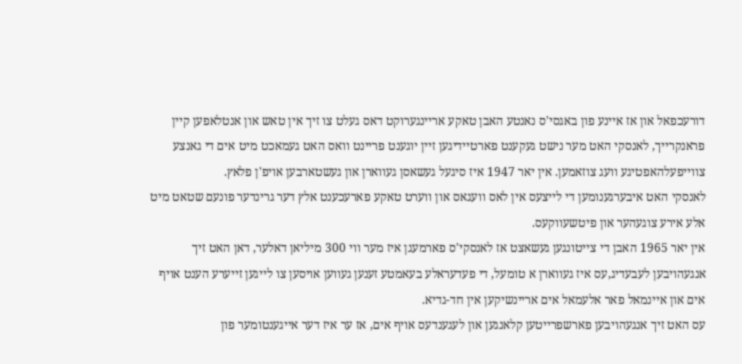דורעכפאל און אז איינע פון באגסי'ס נאנטע האבן טאקע אריינגערוקט דאס געלט צו זיך אין טאש און אנטלאפען קיין פראנקרייך, לאנסקי האט מער נישט געקענט פארטיידיגען זיין יוגענט פריינט וואס האט געמאכט מיט אים די גאנצע צווייפעלהאפטיגע וועג צוזאמען. אין יאר 1947 איז סיגעל געשאסן געווארן און געשטארבען אויפ'ן פלאץ.
לאנסקי האט איבערגענומען די לייצעס אין לאס וועגאס און ווערט טאקע פארעכענט אלץ דער גרינדער פונעם שטאט מיט אלע אירע צוגעהער און פיטשעווקעס.
אין יאר 1965 האבן די צייטונגען געשאצט אז לאנסקי'ס פארמעגן איז מער ווי 300 מיליאן דאלער, דאן האט זיך אנגעהויבען לעבעדיג,עס איז געווארן א טומעל, די פעדעראלע בעאמטע זענען געווען אויסען צו לייגען זייערע הענט אויף אים און איינמאל פאר אלעמאל אים אריינשיקען אין חד-גדיא.
עס האט זיך אנגעהויבען פארשפרייטען קלאנגען און לעגענדעס אויף אים, אז ער איז דער אייגענטומער פון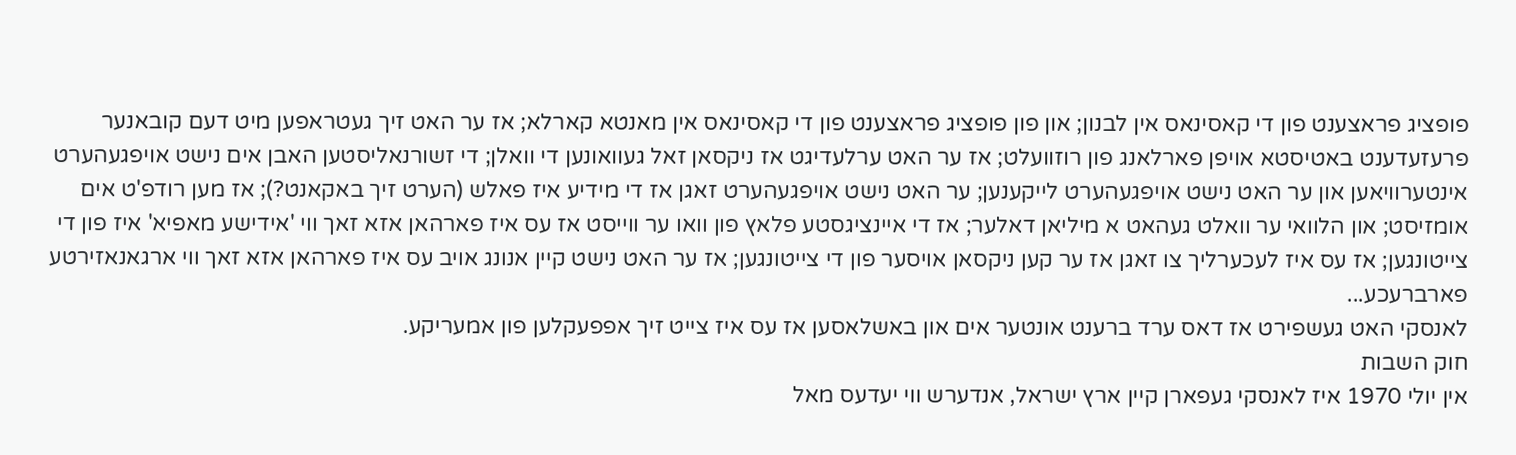פופציג פראצענט פון די קאסינאס אין לבנון; און פון פופציג פראצענט פון די קאסינאס אין מאנטא קארלא; אז ער האט זיך געטראפען מיט דעם קובאנער פרעזעדענט באטיסטא אויפן פארלאנג פון רוזוועלט; אז ער האט ערלעדיגט אז ניקסאן זאל געוואונען די וואלן; די זשורנאליסטען האבן אים נישט אויפגעהערט אינטערוויאען און ער האט נישט אויפגעהערט לייקענען; ער האט נישט אויפגעהערט זאגן אז די מידיע איז פאלש (הערט זיך באקאנט?); אז מען רודפ'ט אים אומזיסט; און הלוואי ער וואלט געהאט א מיליאן דאלער; אז די איינציגסטע פלאץ פון וואו ער ווייסט אז עס איז פארהאן אזא זאך ווי 'אידישע מאפיא' איז פון די צייטונגען; אז עס איז לעכערליך צו זאגן אז ער קען ניקסאן אויסער פון די צייטונגען; אז ער האט נישט קיין אנונג אויב עס איז פארהאן אזא זאך ווי ארגאנאזירטע פארברעכע...
לאנסקי האט געשפירט אז דאס ערד ברענט אונטער אים און באשלאסען אז עס איז צייט זיך אפפעקלען פון אמעריקע.
חוק השבות
אין יולי 1970 איז לאנסקי געפארן קיין ארץ ישראל, אנדערש ווי יעדעס מאל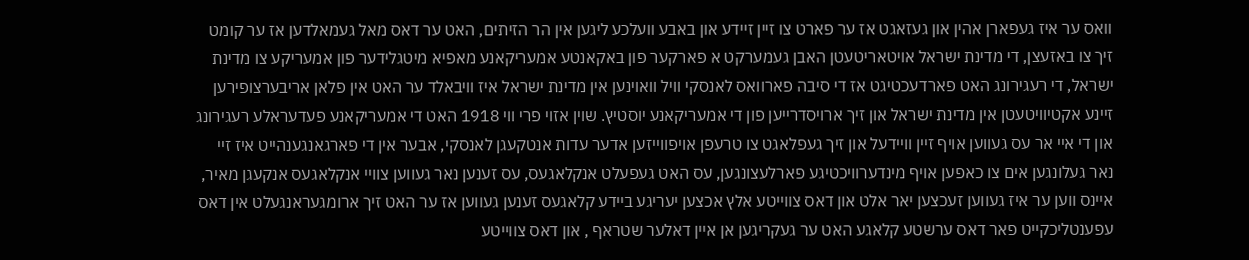וואס ער איז געפארן אהין און געזאגט אז ער פארט צו זיין זיידע און באבע וועלכע ליגען אין הר הזיתים, האט ער דאס מאל געמאלדען אז ער קומט זיך צו באזעצן, די מדינת ישראל אויטאריטעטן האבן געמערקט א פארקער פון באקאנטע אמעריקאנע מאפיא מיטגלידער פון אמעריקע צו מדינת ישראל, די רעגירונג האט פארדעכטיגט אז די סיבה פארוואס לאנסקי וויל וואוינען אין מדינת ישראל איז וויבאלד ער האט אין פלאן אריבערצופירען זיינע אקטיוויטעטן אין מדינת ישראל און זיך ארויסדרייען פון די אמעריקאנע יוסטיץ. שוין אזוי פרי ווי 1918 האט די אמעריקאנע פעדעראלע רעגירונג און די איי אר עס געווען אויף זיין וויידעל און זיך געפלאגט צו טרעפן אויפווייזען אדער עדות אנטקעגן לאנסקי, אבער אין די פארגאנגענהייט איז זיי נאר געלונגען אים צו כאפען אויף מינדערוויכטיגע פארלעצונגען, עס האט געפעלט אנקלאגעס, עס זענען נאר געווען צוויי אנקלאגעס אנקעגן מאיר, איינס ווען ער איז געווען זעכצען יאר אלט און דאס צווייטע אלץ אכצען יעריגע ביידע קלאגעס זענען געווען אז ער האט זיך ארומגעראנגעלט אין דאס עפענטליכקייט פאר דאס ערשטע קלאגע האט ער געקריגען אן איין דאלער שטראף , און דאס צווייטע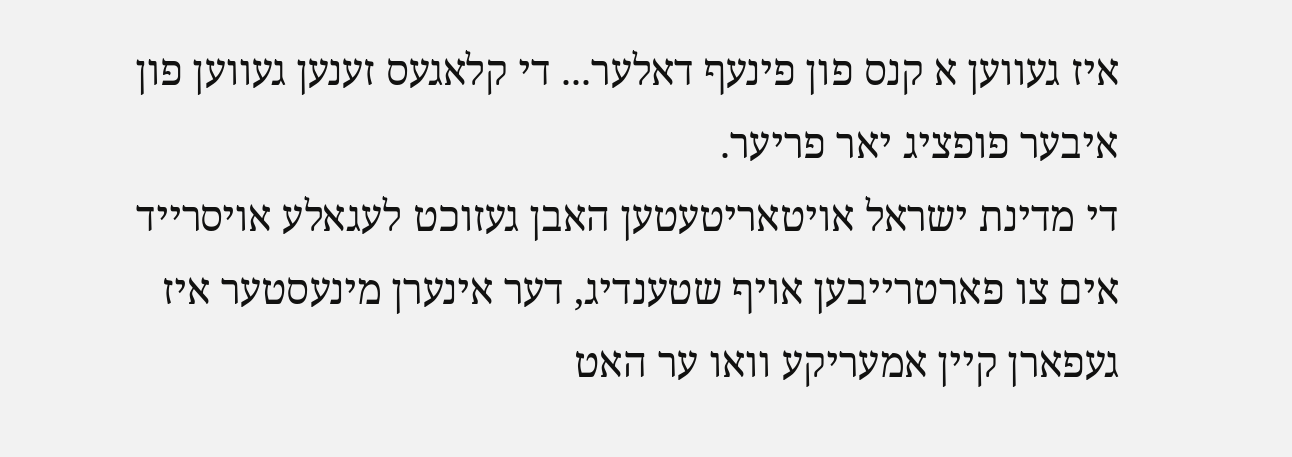איז געווען א קנס פון פינעף דאלער... די קלאגעס זענען געווען פון איבער פופציג יאר פריער.
די מדינת ישראל אויטאריטעטען האבן געזוכט לעגאלע אויסרייד אים צו פארטרייבען אויף שטענדיג, דער אינערן מינעסטער איז געפארן קיין אמעריקע וואו ער האט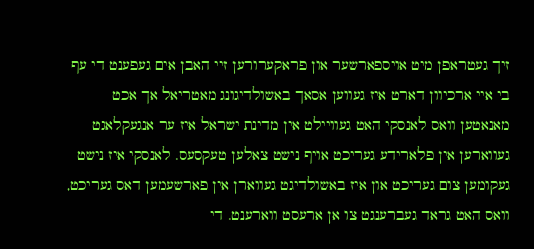זיך געטראפן מיט אויספארשער און פראקערורען זיי האבן אים געפענט די עף בי איי ארכיוון דארט איז געווען אסאך באשולדיגונג מאטריאל אך אכט מאנאטען וואס לאנסקי האט געוויילט אין מדינת ישראל איז ער אנגעקלאגט געווארען אין פלארידע געריכט אויף נישט צאלען טעקסעס. לאנסקי איז נישט געקומען צום געריכט און איז באשולדיגט געווארן אין פארשעמען דאס געריכט, וואס האט גראד געברענגט צו אן ארעסט ווארענט. די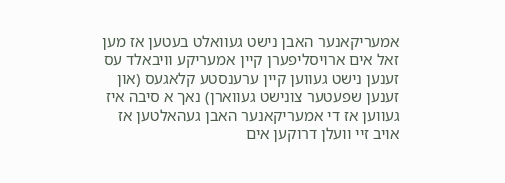אמעריקאנער האבן נישט געוואלט בעטען אז מען זאל אים ארויסליפערן קיין אמעריקע וויבאלד עס זענען נישט געווען קיין ערענסטע קלאגעס (און זענען שפעטער צונישט געווארן) נאך א סיבה איז געווען אז די אמעריקאנער האבן געהאלטען אז אויב זיי וועלן דרוקען אים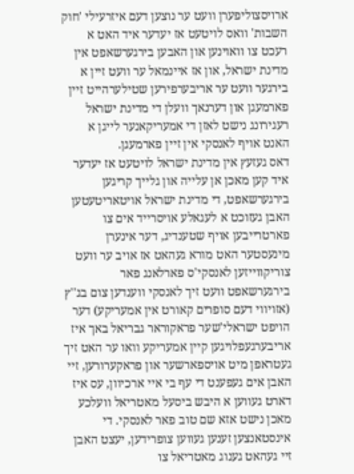ארויסצוליפערן וועט ער נוצען דעם איזרעילי 'חוק השבות' וואס לויטעט אז יעדער איד האט א רעכט צו וואוינען און האבען בירגערשאפט אין מדינת ישראל, און אז איינמאל ער וועט זיין א בירגער וועט ער אריבערפירען שטילערהייט זיין פארמעגן און דערנאך וועלן די מדינת ישראל רעגירונג נישט לאזן די אמעריקאנער לייגן א האנט אויף לאנסקי אין זיין פארמעגן.
דאס געזעץ אין מדינת ישראל לויטעט אז יעדער איד קען מאכן אן עלייה און גלייך קריגען בירגערשאפט, די מדינת ישראל אויטאריטעטען האבן געזוכט א לעגאלע אויסרייד אים צו פארטרייבען אויף שטענדיג, דער אינערן מינעסטער האט מורא געהאט אז אויב ער וועט צוריקווייזען לאנסקי'ס פארלאנג פאר בירגערשאפט וועט זיך לאנסקי ווענדען צום בג''ץ (אזויווי דעם סופרים קאורט אין אמעריקע) דער הויפט ישראלי'שער פראקוראר גבריאל באך איז אריבערגעפלויגען קיין אמעריקע וואו ער האט זיך געטראפן מיט אויספארשער און פראקערורען, זיי האבן אים געפענט די עף בי איי ארכיוון, עס איז דארט געווען א היבש ביסעל מאטריאל וועלכע מאכן נישט אזא שם טוב פאר לאנסקי. די אינסטאנצען זענען געווען צופרידען, יעצט האבן זיי געהאט גענוג מאטריאל צו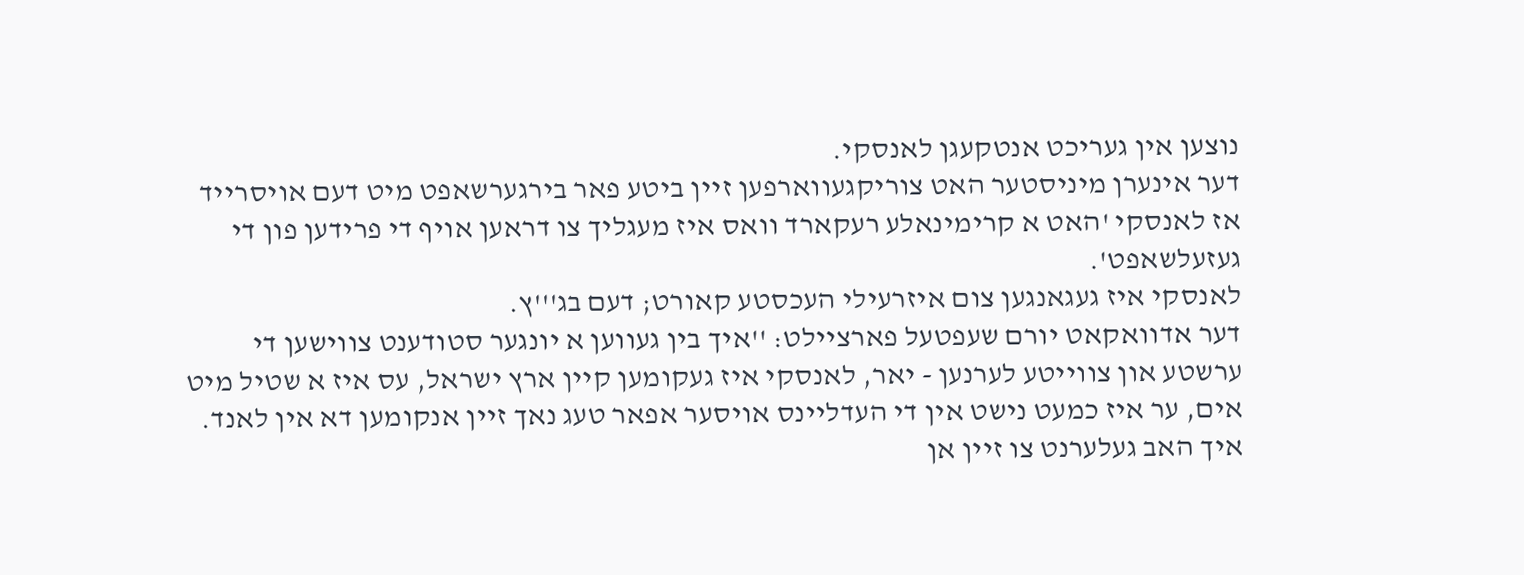נוצען אין געריכט אנטקעגן לאנסקי.
דער אינערן מיניסטער האט צוריקגעווארפען זיין ביטע פאר בירגערשאפט מיט דעם אויסרייד אז לאנסקי 'האט א קרימינאלע רעקארד וואס איז מעגליך צו דראען אויף די פרידען פון די געזעלשאפט'.
לאנסקי איז געגאנגען צום איזרעילי העכסטע קאורט; דעם בג'''ץ.
דער אדוואקאט יורם שעפטעל פארציילט: ''איך בין געווען א יונגער סטודענט צווישען די ערשטע און צווייטע לערנען - יאר, לאנסקי איז געקומען קיין ארץ ישראל, עס איז א שטיל מיט אים, ער איז כמעט נישט אין די העדליינס אויסער אפאר טעג נאך זיין אנקומען דא אין לאנד. איך האב געלערנט צו זיין אן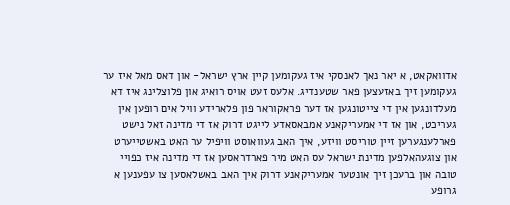אדוואקאט, א יאר נאך לאנסקי איז געקומען קיין ארץ ישראל- און דאס מאל איז ער געקומען זיך באזעצען פאר שטענדיג. אלעס זעט אויס רואיג און פלוצלינג איז דא מעלדונגען אין די צייטונגען אז דער פראקוראר פון פלארידע וויל אים רופען אין געריכט, און אז די אמעריקאנע אמבאסאדע לייגט דרוק אז די מדינה זאל נישט פארלענגערען זיין טוריסט וויזע, איך האב געוואוסט וויפיל ער האט באשטייערט און צוגעהאלפען מדינת ישראל עס האט מיר פארדראסען אז די מדינה איז כפויי טובה און ברעכן זיך אונטער אמעריקאנע דרוק איך האב באשלאסען צו עפענען א גרופע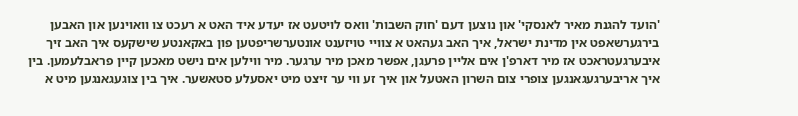'הועד להגנת מאיר לאנסקי' און נוצען דעם 'חוק השבות' וואס לויטעט אז יעדע איד האט א רעכט צו וואוינען און האבען בירגערשאפט אין מדינת ישראל, איך האב געהאט א צוויי טויזענט אונטערשריפטען פון באקאנטע שישקעס איך האב זיך איבערגעטראכט אז מיר דארפ'ן אים אליין פרעגן, אפשר מאכן מיר ערגער. מיר ווילען אים נישט מאכען קיין פראבלעמען. בין איך אריבערגעגאנגען צופרי צום השרון האטעל און איך זע ווי ער זיצט מיט יאסעלע סטאשער. איך בין צוגעגאנגען מיט א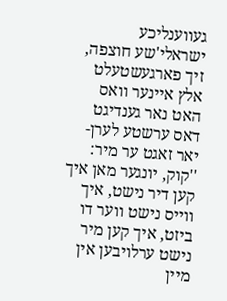געווענליכע ישראלי'שע חוצפה, זיך פארגעשטעלט אלץ איינער וואס האט נאר גענדיגט דאס ערשטע לערן-יאר זאגט ער מיר: ''קוק, יונגער מאן איך קען דיר נישט, איך ווייס נישט ווער דו ביזט, איך קען מיר נישט ערלויבען אין מיין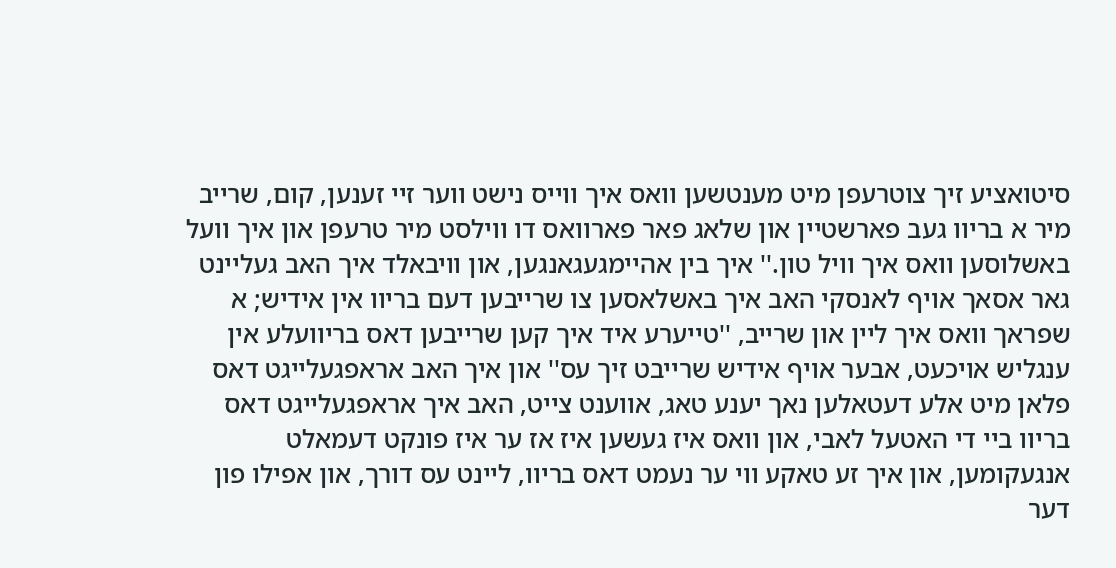סיטואציע זיך צוטרעפן מיט מענטשען וואס איך ווייס נישט ווער זיי זענען, קום, שרייב מיר א בריוו געב פארשטיין און שלאג פאר פארוואס דו ווילסט מיר טרעפן און איך וועל באשלוסען וואס איך וויל טון.'' איך בין אהיימגעגאנגען, און וויבאלד איך האב געליינט גאר אסאך אויף לאנסקי האב איך באשלאסען צו שרייבען דעם בריוו אין אידיש; א שפראך וואס איך ליין און שרייב, ''טייערע איד איך קען שרייבען דאס בריוועלע אין ענגליש אויכעט, אבער אויף אידיש שרייבט זיך עס'' און איך האב אראפגעלייגט דאס פלאן מיט אלע דעטאלען נאך יענע טאג, אווענט צייט, האב איך אראפגעלייגט דאס בריוו ביי די האטעל לאבי, און וואס איז געשען איז אז ער איז פונקט דעמאלט אנגעקומען, און איך זע טאקע ווי ער נעמט דאס בריוו, ליינט עס דורך, און אפילו פון דער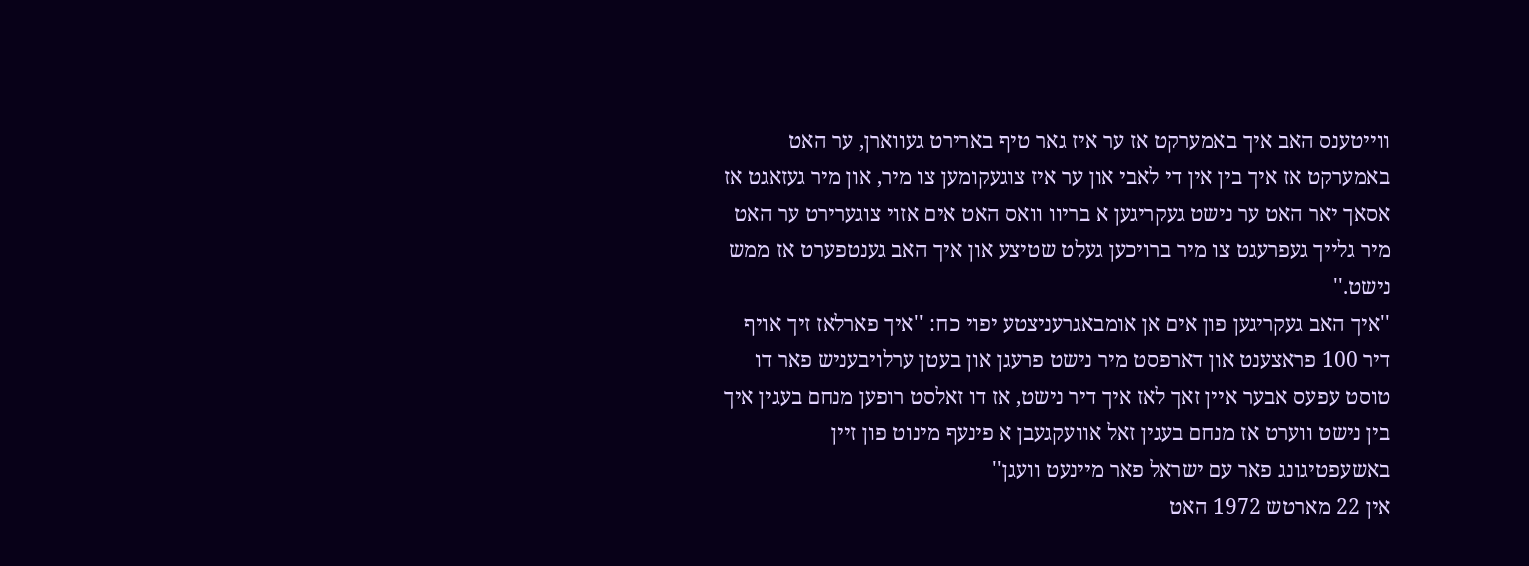ווייטענס האב איך באמערקט אז ער איז גאר טיף בארירט געווארן, ער האט באמערקט אז איך בין אין די לאבי און ער איז צוגעקומען צו מיר, און מיר געזאגט אז אסאך יאר האט ער נישט געקריגען א בריוו וואס האט אים אזוי צוגערירט ער האט מיר גלייך געפרעגט צו מיר ברויכען געלט שטיצע און איך האב גענטפערט אז ממש נישט.''
''איך האב געקריגען פון אים אן אומבאגרעניצטע יפוי כח: ''איך פארלאז זיך אויף דיר 100 פראצענט און דארפסט מיר נישט פרעגן און בעטן ערלויבעניש פאר דו טוסט עפעס אבער איין זאך לאז איך דיר נישט, אז דו זאלסט רופען מנחם בעגין איך בין נישט ווערט אז מנחם בעגין זאל אוועקגעבן א פינעף מינוט פון זיין באשעפטיגונג פאר עם ישראל פאר מיינעט וועגן''
אין 22 מארטש 1972 האט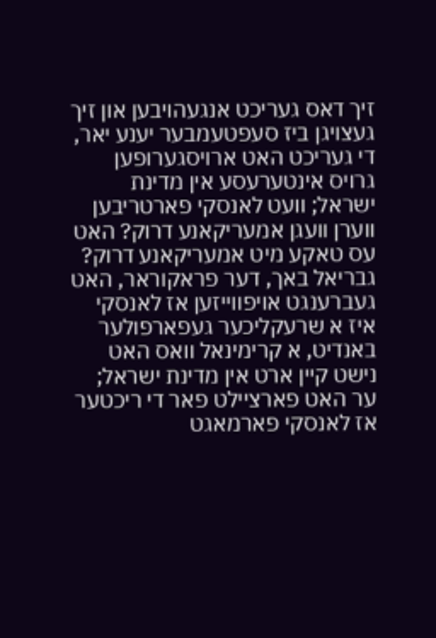זיך דאס געריכט אנגעהויבען און זיך געצויגן ביז סעפטעמבער יענע יאר, די געריכט האט ארויסגערופען גרויס אינטערעסע אין מדינת ישראל; וועט לאנסקי פארטריבען ווערן וועגן אמעריקאנע דרוק? האט עס טאקע מיט אמעריקאנע דרוק?
גבריאל באך, דער פראקוראר, האט געברענגט אויפווייזען אז לאנסקי איז א שרעקליכער געפארפולער באנדיט, א קרימינאל וואס האט נישט קיין ארט אין מדינת ישראל; ער האט פארציילט פאר די ריכטער אז לאנסקי פארמאגט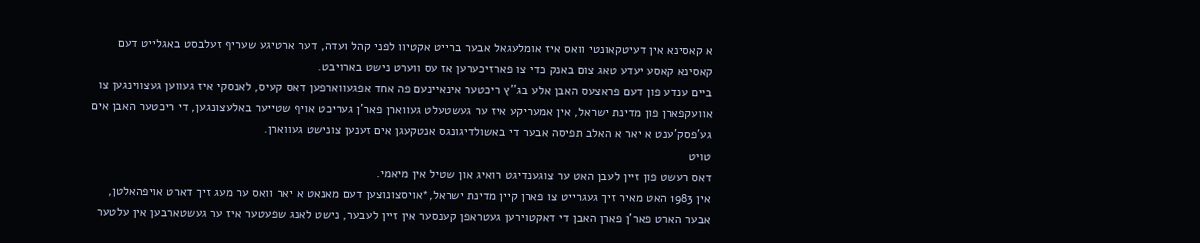א קאסינא אין דעיטקאונטי וואס איז אומלעגאל אבער ברייט אקטיוו לפני קהל ועדה, דער ארטיגע שעריף זעלבסט באגלייט דעם קאסינא קאסע יעדע טאג צום באנק כדי צו פארזיכערען אז עס ווערט נישט בארויבט.
ביים ענדע פון דעם פראצעס האבן אלע בג''ץ ריכטער אינאיינעם פה אחד אפגעווארפען דאס קעיס, לאנסקי איז געווען געצווינגען צו אוועקפארן פון מדינת ישראל, אין אמעריקע איז ער געשטעלט געווארן פאר'ן געריכט אויף שטייער באלעצונגען, די ריכטער האבן אים גע'פסק'ענט א יאר א האלב תפיסה אבער די באשולדיגונגס אנטקעגן אים זענען צונישט געווארן.
טויט
דאס רעשט פון זיין לעבן האט ער צוגענדיגט רואיג און שטיל אין מיאמי.
אין 1983 האט מאיר זיך געגרייט צו פארן קיין מדינת ישראל,*אויסצונוצען דעם מאנאט א יאר וואס ער מעג זיך דארט אויפהאלטן, אבער הארט פאר'ן פארן האבן די דאקטוירען געטראפן קענסער אין זיין לעבער, נישט לאנג שפעטער איז ער געשטארבען אין עלטער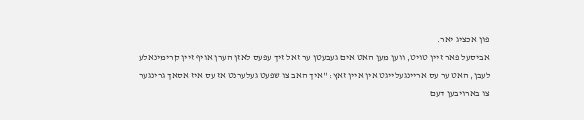פון אכציג יאר.
אביסעל פאר זיין טויט, ווען מען האט אים געבעטן ער זאל זיך עפעס לאזן הערן אויף זיין קרימינאלע לעבן, האט ער עס אריינגעלייגט אין איין זאץ: ''איך האב צו שפעט געלערנט אז עס איז אסאך גרינגער צו בארויבען דעם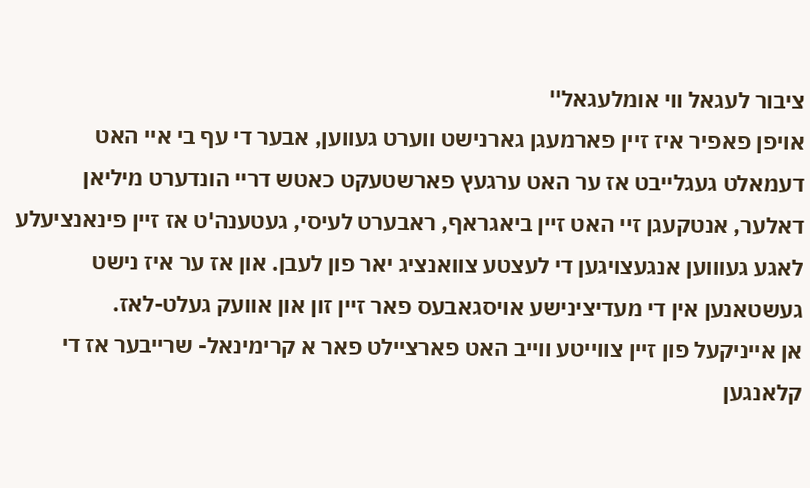ציבור לעגאל ווי אומלעגאל''
אויפן פאפיר איז זיין פארמעגן גארנישט ווערט געווען, אבער די עף בי איי האט דעמאלט געגלייבט אז ער האט ערגעץ פארשטעקט כאטש דריי הונדערט מיליאן דאלער, אנטקעגן זיי האט זיין ביאגראף, ראבערט לעיסי, געטענה'ט אז זיין פינאנציעלע לאגע געוווען אנגעצויגען די לעצטע צוואנציג יאר פון לעבן. און אז ער איז נישט געשטאנען אין די מעדיצינישע אויסגאבעס פאר זיין זון און אוועק געלט-לאז.
אן אייניקעל פון זיין צווייטע ווייב האט פארציילט פאר א קרימינאל- שרייבער אז די קלאנגען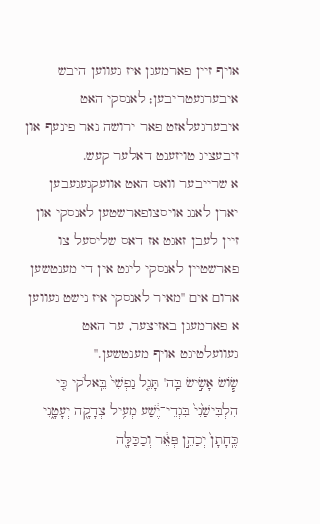אויף זיין פארמעגן איז געווען היבש איבערגעטריבען; לאנסקי האט איבערגעלאזט פאר ירושה נאר פינעף און זיבעציג טויזענט דאלער קעש.
א שרייבער וואס האט אוועקגעגעבען יארן לאנג אויסצופארשטען לאנסקי און זיין לעבן זאגט אז דאס שליסעל צו פארשטיין לאנסקי ליגט אין די מענטשען ארום אים ''מאיר לאנסקי איז נישט געווען א פארמעגן באזיצער, ער האט געוועלטיגט אויף מענטשען.''
שׂ֧וֹשׂ אָשִׂ֣ישׂ בַּֽה' תָּגֵ֤ל נַפְשִׁי֙ בֵּֽאלֹקי כִּ֤י הִלְבִּישַׁ֙נִי֙ בִּגְדֵי־יֶ֔שַׁע מְעִ֥יל צְדָקָ֖ה יְעָטָ֑נִי כֶּֽחָתָן֙ יְכַהֵ֣ן פְּאֵ֔ר וְכַכַּלָּ֖ה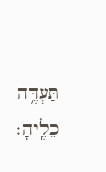תַּעְדֶּ֥ה כֵלֶֽיהָ׃